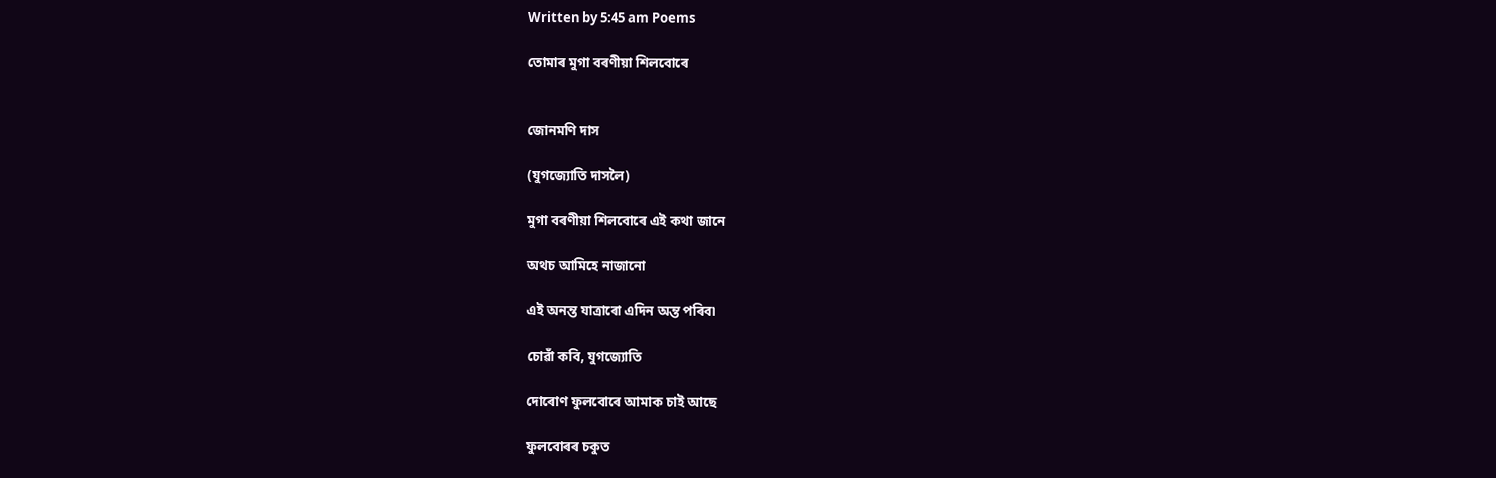Written by 5:45 am Poems

তোমাৰ মুগা বৰণীয়া শিলবোৰে


জোনমণি দাস

(যুগজ্যোতি দাসলৈ)

মুগা বৰণীয়া শিলবোৰে এই কথা জানে

অথচ আমিহে নাজানো

এই অনন্ত যাত্ৰাৰো এদিন অন্ত পৰিব৷

চোৱাঁ কবি, যুগজ্যোতি

দোৰোণ ফুলবোৰে আমাক চাই আছে

ফুলবোৰৰ চকুত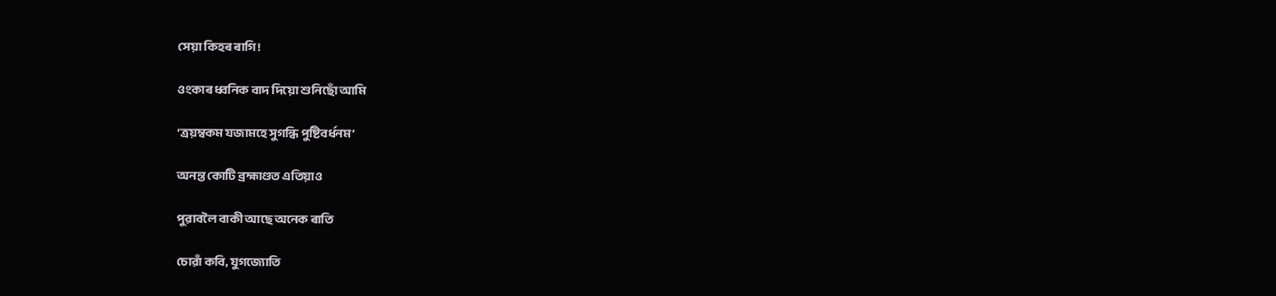সেয়া কিহৰ ৰাগি!

ওংকাৰ ধ্বনিক বাদ দিয়ো শুনিছোঁ আমি

‘ত্ৰয়ম্বকম যজামহে সুগন্ধি পুষ্টিবৰ্ধনম’

অনন্ত কোটি ব্ৰহ্মাণ্ডত এতিয়াও

পুৱাবলৈ বাকী আছে অনেক ৰাতি

চোৱাঁ কবি, যুগজ্যোতি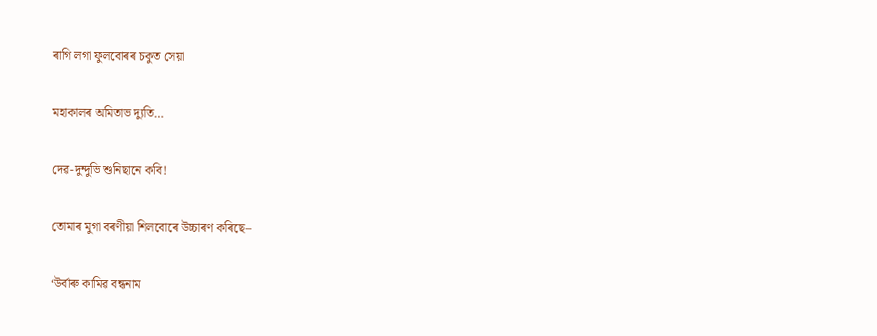ৰাগি লগা ফুলবোৰৰ চকুত সেয়া

মহাকালৰ অমিতাভ দ্যুতি…

দেৱ-দুন্দুভি শুনিছানে কবি!

তোমাৰ মুগা বৰণীয়া শিলবোৰে উচ্চাৰণ কৰিছে–

‘উৰ্বাৰু কামিৱ বন্ধনাম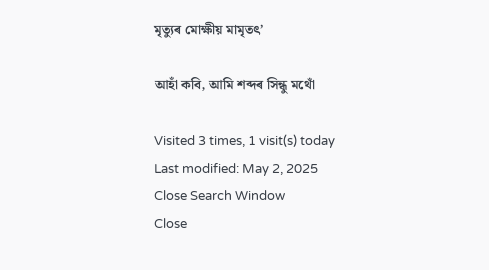মৃত্যুৰ মোক্ষীয় মামৃতৎ’

আহাঁ কবি, আমি শব্দৰ সিন্ধু মথোঁ

Visited 3 times, 1 visit(s) today
Last modified: May 2, 2025
Close Search Window
Close